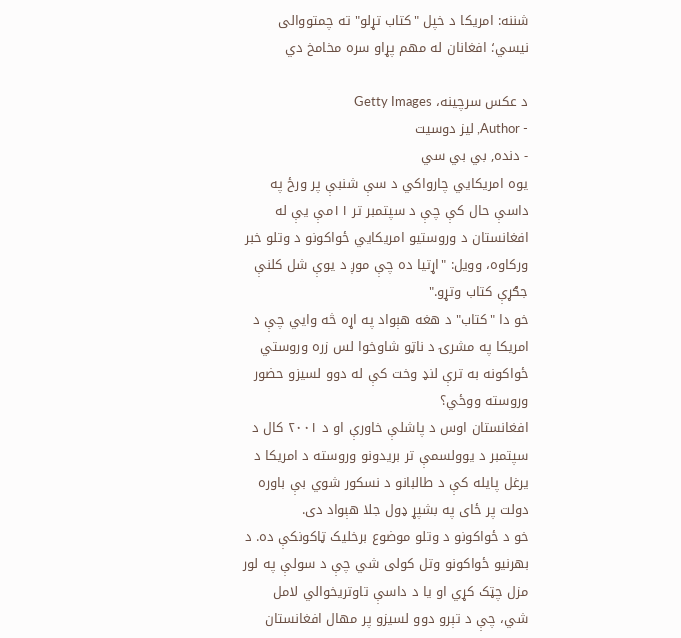شننه: امریکا د خپل "کتاب تړلو" ته چمتووالی نیسي؛ افغانان له مهم پړاو سره مخامخ دي

د عکس سرچینه، Getty Images
- Author, لیز دوسیت
- دنده, بي بي سي
یوه امریکايي چارواکي د سې شنبې پر ورځ په داسې حال کې چې د سپتمبر تر ۱۱مې یې له افغانستان د وروستیو امریکایي ځواکونو د وتلو خبر ورکاوه، وویل: "اړتیا ده چې موږ د یوې شل کلنې جګړې کتاب وتړو."
خو دا "کتاب" د هغه هېواد په اړه څه وايي چې د امریکا په مشرۍ د ناټو شاوخوا لس زره وروستي ځواکونه به ترې لنډ وخت کې له دوو لسیزو حضور وروسته ووځي؟
افغانستان اوس د پاشلې خاورې او د ۲۰۰۱ کال د سپتمبر د یوولسمې تر بریدونو وروسته د امریکا د یرغل پایله کې د طالبانو د نسکور شوي بې باوره دولت پر ځای په بشپړ ډول جلا هېواد دی.
خو د ځواکونو د وتلو موضوع برخلیک ټاکونکې ده. د بهرنیو ځواکونو وتل کولی شي چې د سولې په لور مزل چټک کړي او یا د داسې تاوتریخوالي لامل شي، چې د تېرو دوو لسیزو پر مهال افغانستان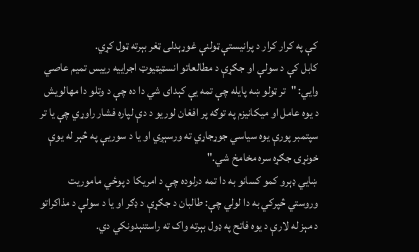کې په کرار کرار د پرانیستې ټولنې غوړېدلی ټغر بېرته ټول کړي.
کابل کې د سولې او جګړې د مطالعاتو انسټیټیوټ اجراييه رییس تمیم عاصي وايي: "تر ټولو ښه پایله چې تمه یې کېدای شي دا ده چې د وتلو دا مهالویش د یوه عامل او میکانیزم په توګه پر افغان لوریو د دې لپاره فشار راوړي چې یا تر سپتمبر پورې یوه سیاسي جوړجاړي ته ورسېږي او یا د سوریې په څېر له یوې خونړۍ جګړه سره مخامخ شي."
ښايي ډېرو کمو کسانو به دا تمه درلوده چې د امریکا د پوځي ماموریت وروستي څپرکي به دا لولي چې: طالبان د جګړې د ډګر او یا د سولې د مذاکراتو د مېز له لارې د یوه فاتح په ډول بېرته واک ته راستنېدونکي دي.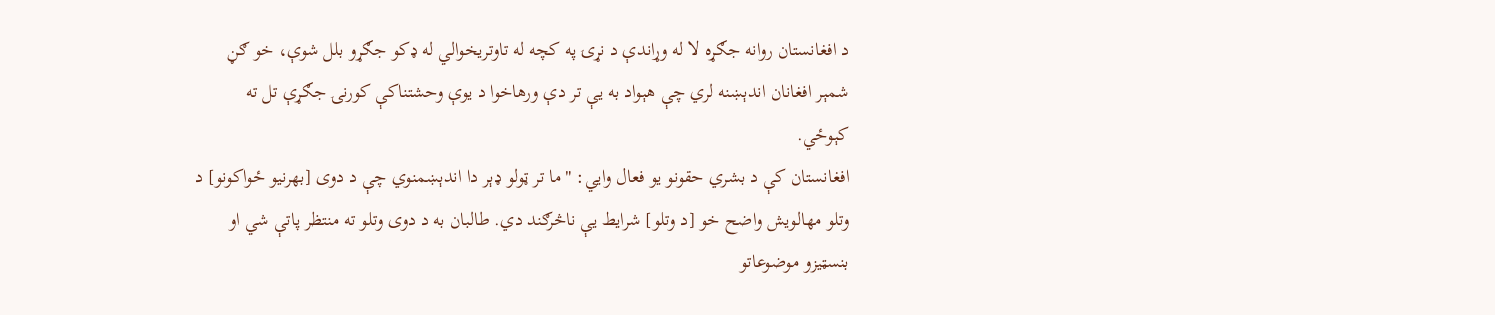د افغانستان روانه جګړه لا له وړاندې د نړۍ په کچه له تاوتریخوالي له ډکو جګړو بلل شوې، خو ګڼ شمېر افغانان اندېښنه لري چې هېواد به یې تر دې ورهاخوا د یوې وحشتناکې کورنۍ جګړې تل ته کېوځي.
افغانستان کې د بشري حقونو یو فعال وايي: "ما تر ټولو ډېر دا اندېښمنوي چې د دوی [بهرنیو ځواکونو] د وتلو مهالویش واضح خو [د وتلو] شرایط یې ناڅرګند دي. طالبان به د دوی وتلو ته منتظر پاتې شي او بنسټیزو موضوعاتو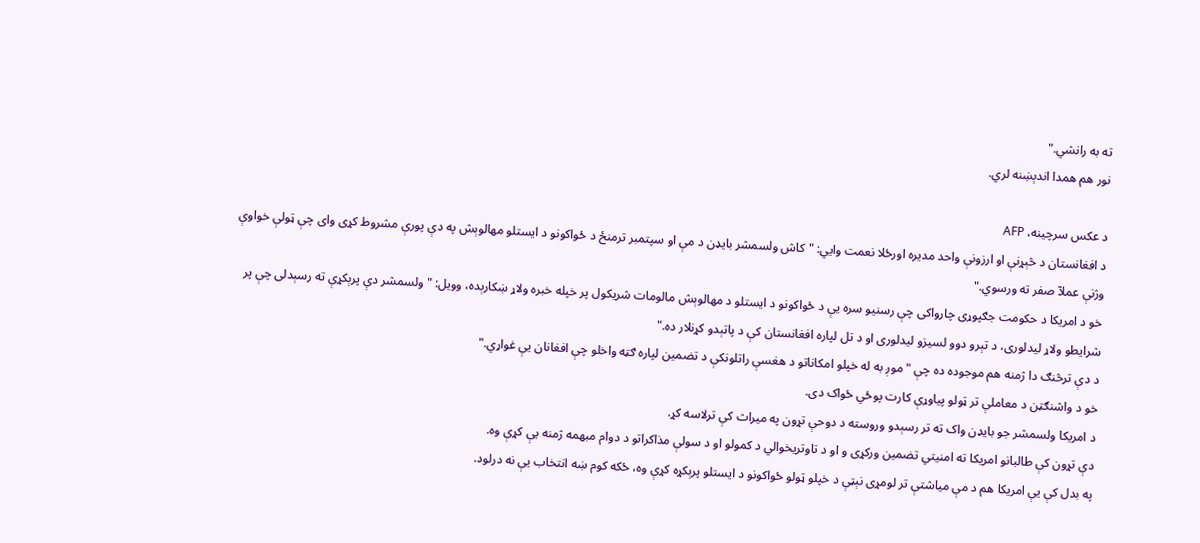ته به رانشي."
نور هم همدا اندېښنه لري.

د عکس سرچینه، AFP
د افغانستان د څېړنې او ارزونې واحد مدیره اورځلا نعمت وايي: "کاش ولسمشر بایډن د مې او سپتمبر ترمنځ د ځواکونو د ایستلو مهالوېش په دې پورې مشروط کړی وای چې ټولې خواوې وژنې عملآ صفر ته ورسوي."
خو د امریکا د حکومت جګپوړی چارواکی چې رسنیو سره یې د ځواکونو د ایستلو د مهالوېش مالومات شریکول پر خپله خبره ولاړ ښکارېده، وویل: "ولسمشر دې پرېکړې ته رسېدلی چې پر شرایطو ولاړ لیدلوری، د تېرو دوو لسیزو لیدلوری او د تل لپاره افغانستان کې د پاتېدو کړنلار ده."
د دې ترڅنګ دا ژمنه هم موجوده ده چې "موږ به له خپلو امکاناتو د هغسې راتلونکې د تضمین لپاره ګټه واخلو چې افغانان یې غواړي."
خو د واشنګټن د معاملې تر ټولو پیاوړې کارت پوځي ځواک دی.
د امریکا ولسمشر جو بایډن واک ته تر رسېدو وروسته د دوحې تړون په میراث کې ترلاسه کړ.
دې تړون کې طالبانو امریکا ته امنیتي تضمین ورکړی و او د تاوتریخوالي د کمولو او د سولې مذاکراتو د دوام مبهمه ژمنه یې کړې وه.
په بدل کې یې امریکا هم د مې میاشتې تر لومړی نېټې د خپلو ټولو ځواکونو د ایستلو پرېکړه کړې وه، ځکه کوم ښه انتخاب یې نه درلود.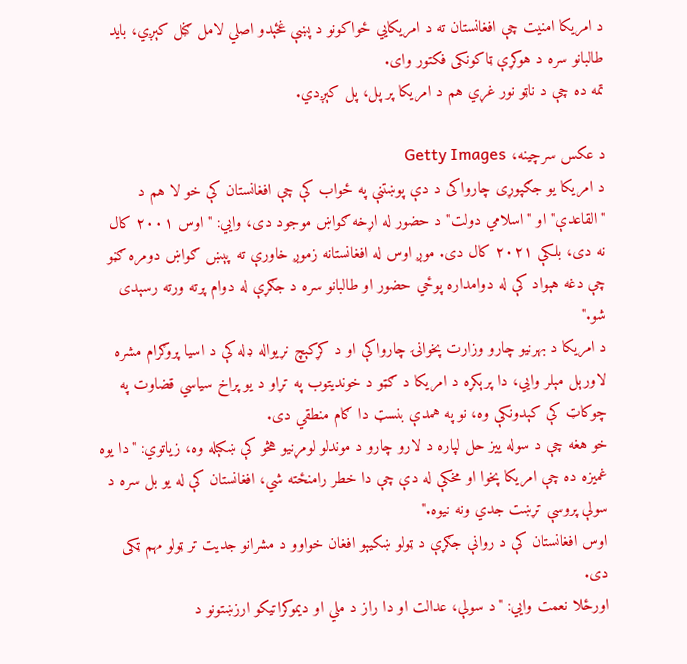د امریکا امنیت چې افغانستان ته د امریکايي ځواکونو د پښې غځېدو اصلي لامل ګڼل کېږي، باید طالبانو سره د هوکړې ټاکونکی فکتور وای.
تمه ده چې د ناټو نور غړي هم د امریکا پر پل، پل کېږدي.

د عکس سرچینه، Getty Images
د امریکا یو جګپوړی چارواکی د دې پوښتنې په ځواب کې چې افغانستان کې خو لا هم د "القاعدې" او "اسلامي دولت" د حضور له اړخه ګواښ موجود دی، وايي: "اوس ۲۰۰۱ کال نه دی، بلکې ۲۰۲۱ کال دی. موږ اوس له افغانستانه زموږ خاورې ته پېښ ګواښ دومره ګڼو چې دغه هېواد کې له دوامداره پوځي حضور او طالبانو سره د جګړې له دوام پرته ورته رسېدی شو."
د امریکا د بهرنیو چارو وزارت پخوانۍ چارواکې او د کړکېچ نړیواله ډله کې د اسیا پروګرام مشره لاورېل مېلر وايي، دا پرېکړه د امریکا د ګټو د خوندیتوب په تړاو د یو پراخ سیاسي قضاوت په چوکاټ کې کېدونکې وه، نو په همدې بنسټ دا ګام منطقي دی.
خو هغه چې د سوله ییز حل لپاره د لارو چارو د موندلو لومړنیو هڅو کې ښکېله وه، زیاتوي: "دا یوه غمیزه ده چې امریکا پخوا او مخکې له دې چې دا خطر رامنځته شي، افغانستان کې له یو بل سره د سولې پروسې تړښت جدي ونه نیوه."
اوس افغانستان کې د روانې جګړې د ټولو ښکیېو افغان خواوو د مشرانو جدیت تر ټولو مهم ټکی دی.
اورځلا نعمت وايي: "د سولې، عدالت او دا راز د ملي او دیموکراتیکو ارزښتونو د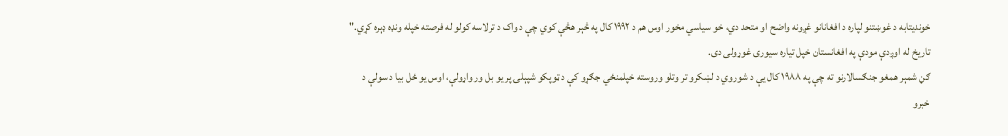خوندیتابه د غوښتنو لپاره د افغانانو غږونه واضح او متحد دي، خو سیاسي مخور اوس هم د ۱۹۹۲ کال په څېر هڅې کوي چې د واک د ترلاسه کولو له فرصته خپله ونډه ډېره کړي."
تاریخ له اوږدې مودې په افغانستان خپل تیاره سیوری غوړولی دی.
ګڼ شمېر همغو جنګسالارنو ته چې په ۱۹۸۸ کال یې د شوروي د لښکرو تر وتلو وروسته خپلمنځي جګړو کې د ټوپکو شپېلۍ پر یو بل ور واړولې، اوس یو ځل بیا د سولې د خبرو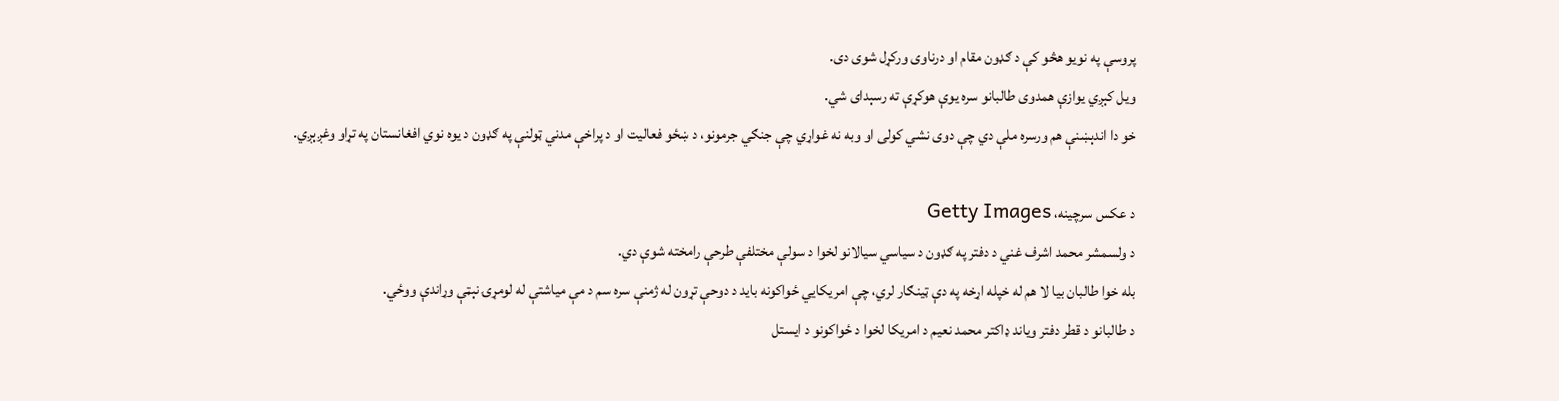پروسې په نویو هڅو کې د ګډون مقام او درناوی ورکړل شوی دی.
ویل کېږي یوازې همدوی طالبانو سره یوې هوکړې ته رسېدای شي.
خو دا اندېښنې هم ورسره ملې دي چې دوی نشي کولی او وبه نه غواړي چې جنګي جرمونو، د ښځو فعالیت او د پراخې مدني ټولنې په ګډون د یوه نوي افغانستان په تړاو وغږېږي.

د عکس سرچینه، Getty Images
د ولسمشر محمد اشرف غني د دفتر په ګډون د سیاسي سیالانو لخوا د سولې مختلفې طرحې رامخته شوې دي.
بله خوا طالبان بیا لا هم له خپله اړخه په دې ټینګار لري، چې امریکايي ځواکونه باید د دوحې تړون له ژمنې سره سم د مې میاشتې له لومړۍ نېټې وړاندې ووځي.
د طالبانو د قطر دفتر ویاند ډاکتر محمد نعیم د امریکا لخوا د ځواکونو د ایستل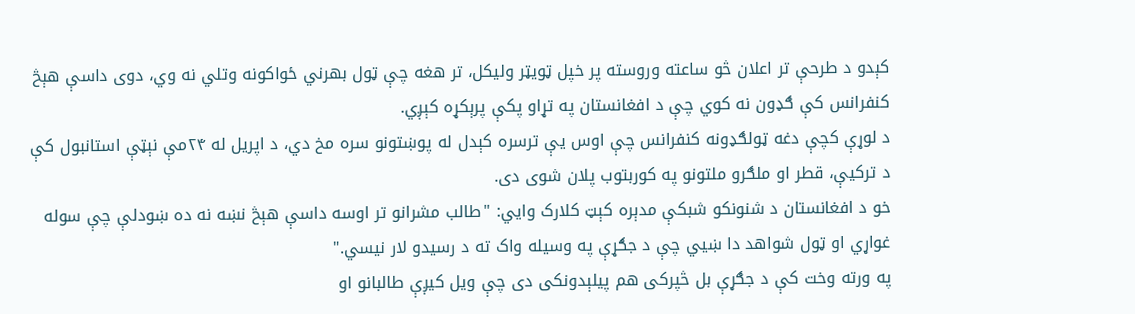کېدو د طرحې تر اعلان څو ساعته وروسته پر خپل ټویټر ولیکل، تر هغه چې ټول بهرني ځواکونه وتلي نه وي، دوی داسې هېڅ کنفرانس کې ګډون نه کوي چې د افغانستان په تړاو پکې پرېکړه کېږي.
د لوړې کچې دغه ټولګډونه کنفرانس چې اوس یې ترسره کېدل له پوښتونو سره مخ دي، د اپریل له ۲۴مې نېټې استانبول کې د ترکیې، قطر او ملګرو ملتونو په کوربتوب پلان شوی دی.
خو د افغانستان د شنونکو شبکې مدېره کېټ کلارک وايي: "طالب مشرانو تر اوسه داسې هېڅ نښه نه ده ښودلې چې سوله غواړي او ټول شواهد دا ښیي چې د جګړې په وسیله واک ته د رسیدو لار نیسي."
په ورته وخت کې د جګړې بل څپرکی هم پیلېدونکی دی چې ویل کیږې طالبانو او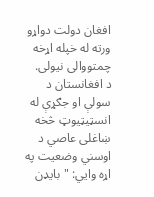افغان دولت دواړو ورته له خپله اړخه چمتووالی نیولی.
د افغانستان د سولې او جګړې له انسټیټیوټ څخه ښاغلی عاصي د اوسني وضعیت په اړه وايي: "بایډن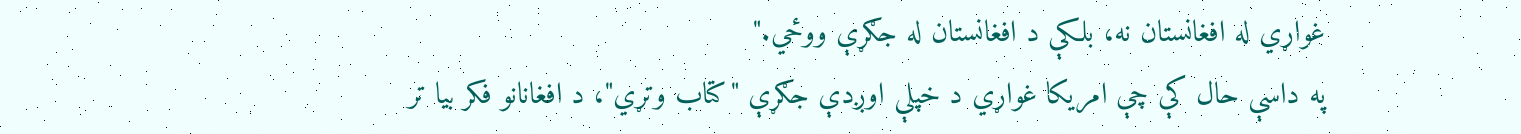غواړي له افغانستان نه، بلکې د افغانستان له جګړې ووځي."
په داسې حال کې چې امریکا غواړي د خپلې اوږدې جګړې "کتاب وتړي"، د افغانانو فکر بیا تر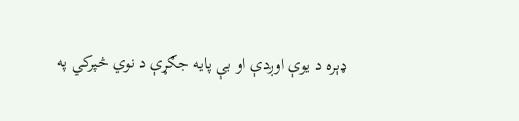ډېره د یوې اوږدې او بې پایه جګړې د نوي څپرکي په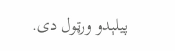پیلېدو ورټول دی.